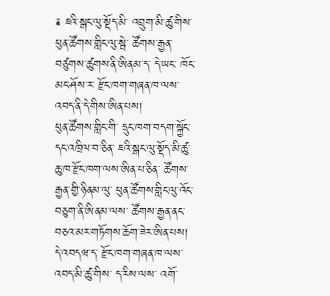༉ ཇའི་སྒང་ལུ་སྡོད་མི་ འབྲུག་མི་ཚུ་གིས་ ཕུན་ཚོགས་གླིང་ལུ་སྦེ་ ཚོགས་རྒྱན་བཙུགས་ཚུགས་ནི་ཨིནམ་ད་ དེ་ཡང་ ཁོང་མང་ཤོས་ར་ རྫོང་ཁག་གཞན་ཁ་ལས་ འབད་ནི་དེ་གིས་ཨིན་པས།
ཕུན་ཚོགས་གླིང་གི་ དྲུང་ཁག་བདག་སྐྱོང་དང་འཁྲིལ་བ་ཅིན་ ཇའི་སྒང་ལུ་སྡོད་མི་ཚུ་ ཆུ་ཁ་རྫོང་ཁག་ལས་ཨིན་པ་ཅིན་ ཚོགས་རྒྱན་གྱི་ཉིནམ་ལུ་ ཕུན་ཚོགས་གླིང་ལུ་འོང་བཅུག་ནི་ཨིནམ་ལས་ ཚོགས་རྒྱན་ནང་ བཅའ་མར་གཏོགས་ཆོག་ཟེར་ཨིན་པས།
དེ་འབདཝ་ད་ རྫོང་ཁག་གཞན་ཁ་ལས་འབད་མི་ཚུ་གིས་ ད་རིས་ལས་ འགོ་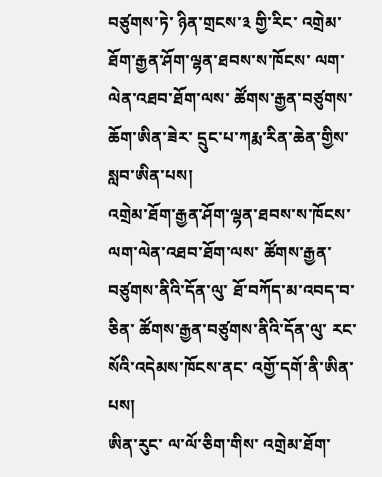བཙུགས་ཏེ་ ཉིན་གྲངས་༣ གྱི་རིང་ འགྲེམ་ཐོག་རྒྱན་ཤོག་ལྷན་ཐབས་ས་ཁོངས་ ལག་ལེན་འཐབ་ཐོག་ལས་ ཚོགས་རྒྱན་བཙུགས་ཆོག་ཨིན་ཟེར་ དྲུང་པ་ཀརྨ་རིན་ཆེན་གྱིས་ སླབ་ཨིན་པས།
འགྲེམ་ཐོག་རྒྱན་ཤོག་ལྷན་ཐབས་ས་ཁོངས་ ལག་ལེན་འཐབ་ཐོག་ལས་ ཚོགས་རྒྱན་བཙུགས་ནིའི་དོན་ལུ་ ཐོ་བཀོད་མ་འབད་བ་ཅིན་ ཚོགས་རྒྱན་བཙུགས་ནིའི་དོན་ལུ་ རང་སོའི་འདེམས་ཁོངས་ནང་ འགྱོ་དགོ་ནི་ཨིན་པས།
ཨིན་རུང་ ལ་ལོ་ཅིག་གིས་ འགྲེམ་ཐོག་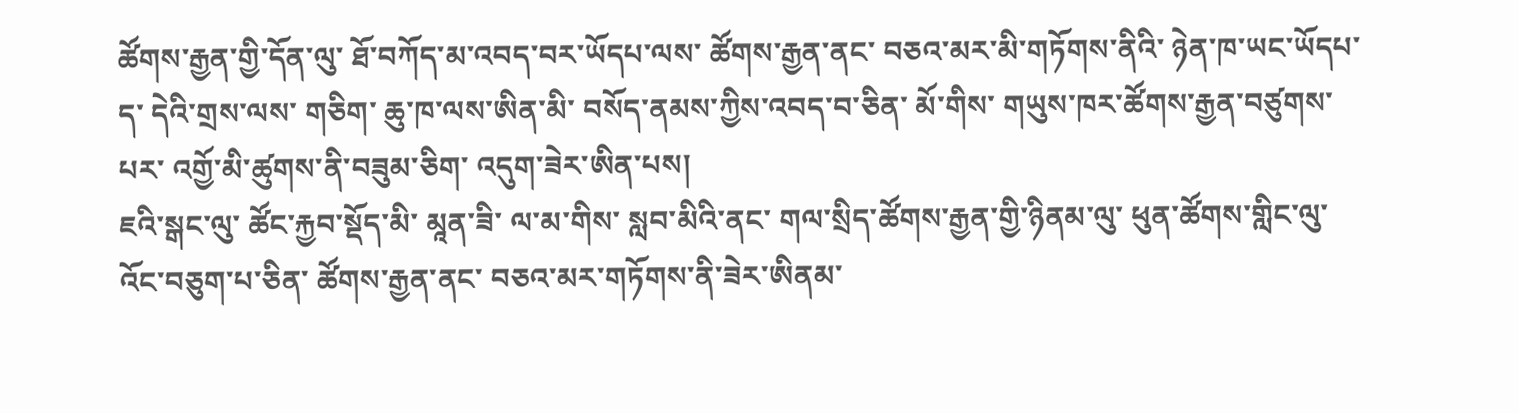ཚོགས་རྒྱན་གྱི་དོན་ལུ་ ཐོ་བཀོད་མ་འབད་བར་ཡོདཔ་ལས་ ཚོགས་རྒྱན་ནང་ བཅའ་མར་མི་གཏོགས་ནིའི་ ཉེན་ཁ་ཡང་ཡོདཔ་ད་ དེའི་གྲས་ལས་ གཅིག་ ཆུ་ཁ་ལས་ཨིན་མི་ བསོད་ནམས་ཀྱིས་འབད་བ་ཅིན་ མོ་གིས་ གཡུས་ཁར་ཚོགས་རྒྱན་བཙུགས་པར་ འགྱོ་མི་ཚུགས་ནི་བཟུམ་ཅིག་ འདུག་ཟེར་ཨིན་པས།
ཇའི་སྒང་ལུ་ ཚོང་རྐྱབ་སྡོད་མི་ མཱན་ཟི་ ལ་མ་གིས་ སླབ་མིའི་ནང་ གལ་སྲིད་ཚོགས་རྒྱན་གྱི་ཉིནམ་ལུ་ ཕུན་ཚོགས་གླིང་ལུ་ འོང་བཅུག་པ་ཅིན་ ཚོགས་རྒྱན་ནང་ བཅའ་མར་གཏོགས་ནི་ཟེར་ཨིནམ་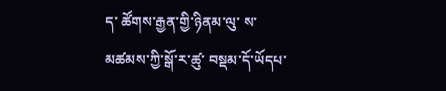ད་ ཚོགས་རྒྱན་གྱི་ཉིནམ་ལུ་ ས་མཚམས་ཀྱི་སྒོ་ར་ཚུ་ བསྡམ་དོ་ཡོདཔ་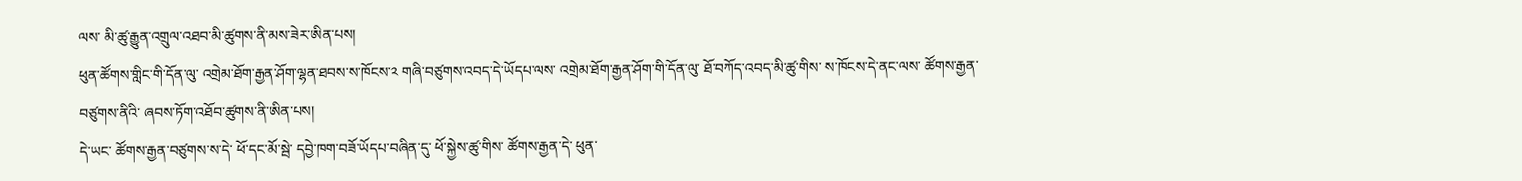ལས་ མི་ཚུ་རྒྱུན་འགྲུལ་འཐབ་མི་ཚུགས་ནི་མས་ཟེར་ཨིན་པས།
ཕུན་ཚོགས་གླིང་གི་དོན་ལུ་ འགྲེམ་ཐོག་རྒྱན་ཤོག་ལྷན་ཐབས་ས་ཁོངས་༢ གཞི་བཙུགས་འབད་དེ་ཡོདཔ་ལས་ འགྲེམ་ཐོག་རྒྱན་ཤོག་གི་དོན་ལུ་ ཐོ་བཀོད་འབད་མི་ཚུ་གིས་ ས་ཁོངས་དེ་ནང་ལས་ ཚོགས་རྒྱན་བཙུགས་ནིའི་ ཞབས་ཏོག་འཐོབ་ཚུགས་ནི་ཨིན་པས།
དེ་ཡང་ ཚོགས་རྒྱན་བཙུགས་ས་དེ་ ཕོ་དང་མོ་སྦེ་ དབྱེ་ཁག་བཟོ་ཡོདཔ་བཞིན་དུ་ ཕོ་སྐྱེས་ཚུ་གིས་ ཚོགས་རྒྱན་དེ་ ཕུན་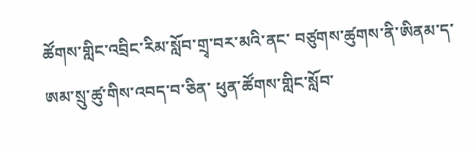ཚོགས་གླིང་འབྲིང་རིམ་སློབ་གྲྭ་བར་མའི་ནང་ བཙུགས་ཚུགས་ནི་ཨིནམ་ད་ ཨམ་སྲུ་ཚུ་གིས་འབད་བ་ཅིན་ ཕུན་ཚོགས་གླིང་སློབ་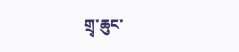གྲྭ་ཆུང་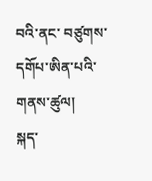བའི་ནང་ བཙུགས་དགོཔ་ཨིན་པའི་གནས་ཚུལ།
སྐད་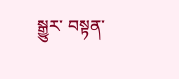སྒྱུར་ བསྟན་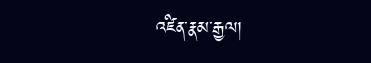འཛིན་རྣམ་རྒྱལ།